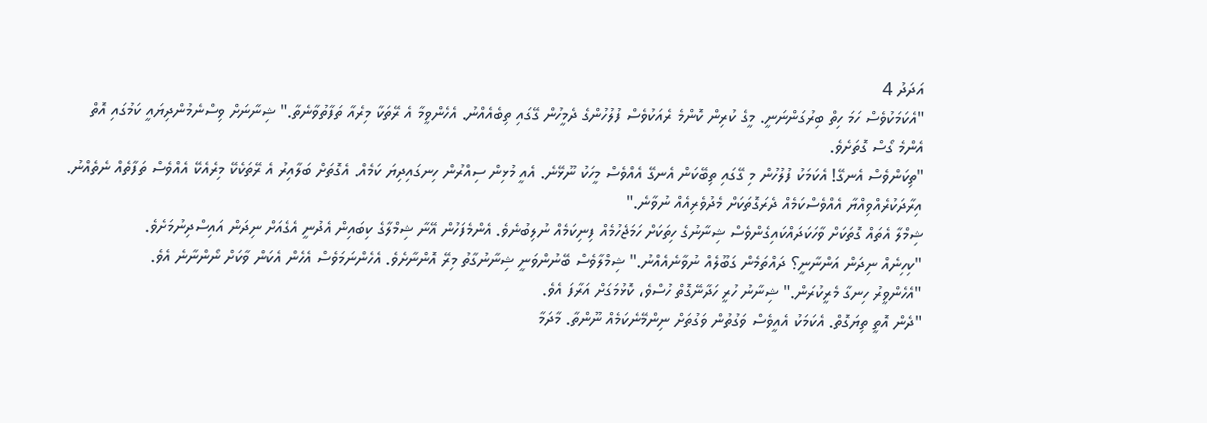އަދަދު 4
"އެކަމަކުވެސް ހަމަ ހިތް ބިރުގަންނަނީ. މީގެ ކުރިން ކޮންމެ ރެއަކުވެސް ފުލުހުންގެ ދެމީހުން ގޭގައި ތިބެއެއްނު. އެހެންވީމާ އެ ރޭތަކާ މިރެއާ ތަފާތުވާނެތާ." ޝިނާނަށް ވިސްނެމުންދިޔައީ ކަމުގައި އޮތް އެންމެ ގޯސް ގޮތަށެވެ.
"ތިކަންވެސް އެނގޭ! އެކަމަކު ފުލުހުން މި ގޭގައި ތިބޭކަން އެނގޭ އެއްވެސް މީހަކު ނޫޅޭނެ. އެއީ މުޅިން ސިއްރުން ހިނގައިދިޔަ ކަމެއް. އެގޮތަށް ބަލާއިރު އެ ރޭތަކެކޭ މިރެއެކޭ އެއްވެސް ތަފާތެއް ނެތެއްނު. އިރާދަކުރެއްވިއްޔާ އެއްވެސްކަމެއް ދެރަގޮތަކަށް މެދުވެރިއެއް ނުވާނެ."
ޝިމްލާ އެތައް ގޮތަކަށް ވާހަކަދައްކައިގެންވެސް ޝިނާނުގެ ހިތަކަށް ހަމަޖެހުމެއް ފިނިކަމެއް ނުލިބުނެވެ. އެންމެފަހުން އޭނާ ޝިމްލާގެ ކިބައިން އެދުނީ އެގެއަށް ނިދަން އައިސްދިނުމަށެވެ.
"ކިހިނެއް ނިދަން އަންނާނީ؟ ދައްތަމެން ގަބޫލެއް ނުވާނެއެއްނު." ޝިމްލާވެސް ބޭނުންވަނީ ޝިނާނުގާތު މިރޭ އޮންނާށެވެ. އެހެންނަމަވެސް އެހެން އެކަން ވާކަށް ނޯންނާނެ އެވެ.
"އެހެންވީރު ހިނގާ މެރީކުރަން." ޝިނާނު ހުރީ ހަދާނޭގޮތް ހުސްވެ، ކޮޅުމަގަށް އަރާފަ އެވެ.
"ދެން އޮތީ ތިޔަގޮތް. އެކަމަކު އެއީވެސް ވަގުތުން ވަގުތަށް ނިންމޭނެކަމެއް ނޫންތާ. މާދަމާ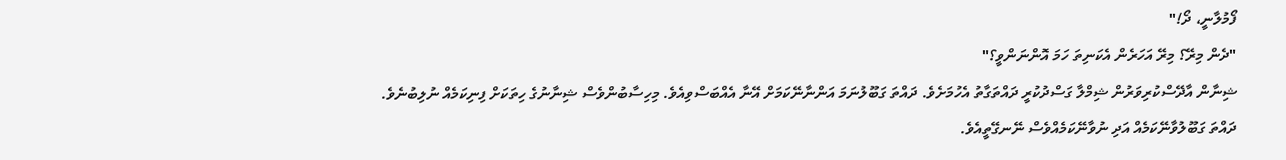ފޯމުލާނީ، ދޯ!"
"ދެން މިރޭ؟ މިރޭ އަހަރެން އެކަނިތަ ހަމަ އޮންނަންވީ؟"
ޝިނާން އާދޭސްކުރިވަރުން ޝިމްލާ ގަސްދުކުރީ ދައްތަގާތު އެހުމަށެވެ. ދައްތަ ގަބޫލުނަމަ އަންނާނޭކަމަށް އޭނާ އެއްބަސްވިއެވެ. މިހިސާބުންވެސް ޝިނާނުގެ ހިތަކަށް ފިނިކަމެއް ނުލިބުނެވެ. ދައްތަ ގަބޫލުވާނޭކަމެއް އަދި ނުވާނޭކަމެއްވެސް ނޭނގޭތީއެވެ.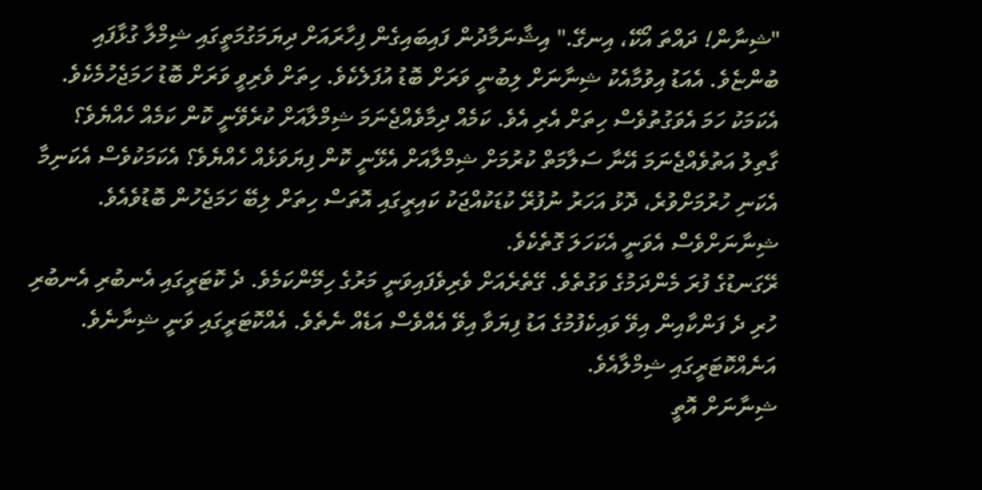"ޝިނާން! ދައްތަ އޯކޭ، އިނގޭ." އިޝާނަމާދުން ފައިބައިގެން ފިހާރައަށް ދިޔަމަގުމަތީގައި ޝިމްލާ ގުޅާފައި ބުންޏެވެ. އެއަޑު އިވުމާއެކު ޝިނާނަށް ލިބުނީ ވަރަށް ބޮޑު އުފަލެކެވެ. ހިތަށް ވެރިވީ ވަރަށް ބޮޑު ހަމަޖެހުމެކެވެ. އެކަމަކު ހަމަ އެވަގުތުވެސް ހިތަށް އެރި އެވެ. ކަމެއް ދިމާވެއްޖެނަމަ ޝިމްލާއަށް ކުރެވޭނީ ކޮން ކަމެއް ހެއްޔެވެ؟ ގާތިލު އަތުވެއްޖެނަމަ އޭނާ ސަލާމަތް ކުރުމަށް ޝިމްލާއަށް އެޅޭނީ ކޮން ފިޔަވަޅެއް ހެއްޔެވެ؟ އެކަމަކުވެސް އެކަނިމާ އެކަނި ހުރުމަށްވުރެ، ދޮޅު އަހަރު ނުފުރޭ ކުޑަކުއްޖަކު ކައިރީގައި އޮތަސް ހިތަށް ލިބޭ ހަމަޖެހުން ބޮޑުވެއެވެ. ޝިނާނަށްވެސް އެވަނީ އެކަހަލަ ގޮތެކެވެ.
ރޭގަނޑުގެ ފުރަ މެންދަމުގެ ވަގުތެވެ. ގޭތެރެއަށް ވެރިވެފައިވަނީ މަރުގެ ހިމޭންކަމެވެ. ދެ ކޮޓަރީގައި އެނބުރި އެނބުރި ހުރި ދެ ފަންކާއިން އިވޭ ވައިކެފުމުގެ އަޑު ފިޔަވާ އިވޭ އެއްވެސް އަޑެއް ނެތެވެ. އެއްކޮޓަރީގައި ވަނީ ޝިނާނެވެ. އަނެއްކޮޓަރީގައި ޝިމްލާއެވެ.
ޝިނާނަށް އޮތީ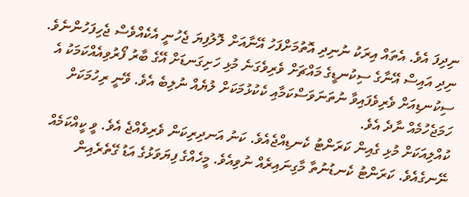ނިދިފަ އެވެ. އެތައް އިރަކު ނުނިދި އޮތުމަށްފަހު އޭނާއަށް ލޮލުފިޔަ ޖެހުނީ އެކެއްވެސް ޖެހިފަހުންނެވެ. ނިދި އައިސް އޭނާގެ ސިކުނޑީގެ މައްޗަށް ވެރިވެގަނެ މުޅި ހަށިގަނޑަށް އޭގެ ބާރު ފޯރުވިއެއްކަމަކު އެ ސިކުނޑިއަށް ވެރިވެފައިވާ ނުތަނަވަސްކަމާއި ކެކުޅުމަކަށް ލުޔެއް ނުލިބެ އެވެ. ވޭނީ ރިހުމަކަށް ހަމަޖެހުމެއް ނާދެ އެވެ.
ކުއްލިއަކަށް މުޅި ގެއިން ކަރަންޓު ކެނޑިއްޖެއެވެ. ކަނު އަނދިރިކަން ވެރިވެއްޖެ އެވެ. ވީ ކީއްކަމެއް ނޭނގެއެވެ. ކަރަންޓު ކެނޑުނުތާ މާގިނައިރެއް ނުވިއެވެ. މީހެއްގެ ފިޔަވަޅުގެ އަޑު ގޭތެރެއިން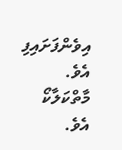އިވެންފަށައިފި އެވެ. މާތްކަލާކޯ އެވެ.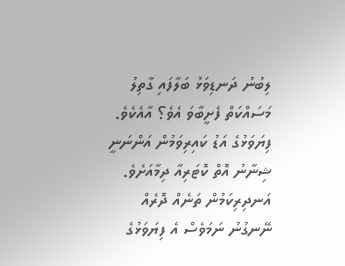ލިބުނު ދަނޑިވަޅު ބަލާފައި ގާތިލު މަސައްކަތް ފެށީބާވަ އެވެ؟ އާއެކެވެ. ފިޔަވަޅުގެ އަޑު ކައިރިވަމުން އަންނަނީ ޝިނާނު އޮތް ކޮޓަރިއާ ދިމާއަށެވެ. އަނދިރިކަމުން ތަނެއް ދޮރެއް ނޭނގުނު ނަމަވެސް އެ ފިޔަވަޅުގެ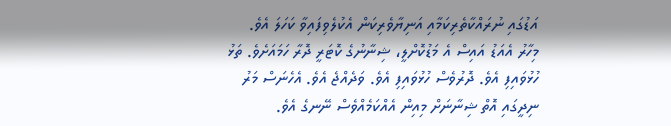އަޑުގައި ނުރައްކާތެރިކަމާއި އަނިޔާވެރިކަން އެކުލެވިފައިވާ ކަހަލަ އެވެ.
މިހާރު އެއަޑު އައިސް އެ މަޑުކޮށްލީ، ޝިނާނުގެ ކޮޓަރީ ދޮރާ ހަމައަށެވެ. ތަޅު ހުޅުވައިފި އެވެ. ދޮރުވެސް ހުޅުވައިފި އެވެ. ވަދެއްޖެ އެވެ. އެހެނަސް މަރު ނިދީގައި އޮތް ޝިނާނަށް މިއިން އެއްކަމެއްވެސް ނޭނގެ އެވެ.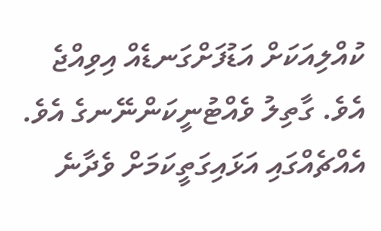ކުއްލިއަކަށް އަޑުފަށްގަނޑެއް އިވިއްޖެ އެވެ. ގާތިލު ވެއްޓުނީކަންނޭނގެ އެވެ. އެއްޗެއްގައި އަޅައިގަތީކަމަށް ވެދާނެ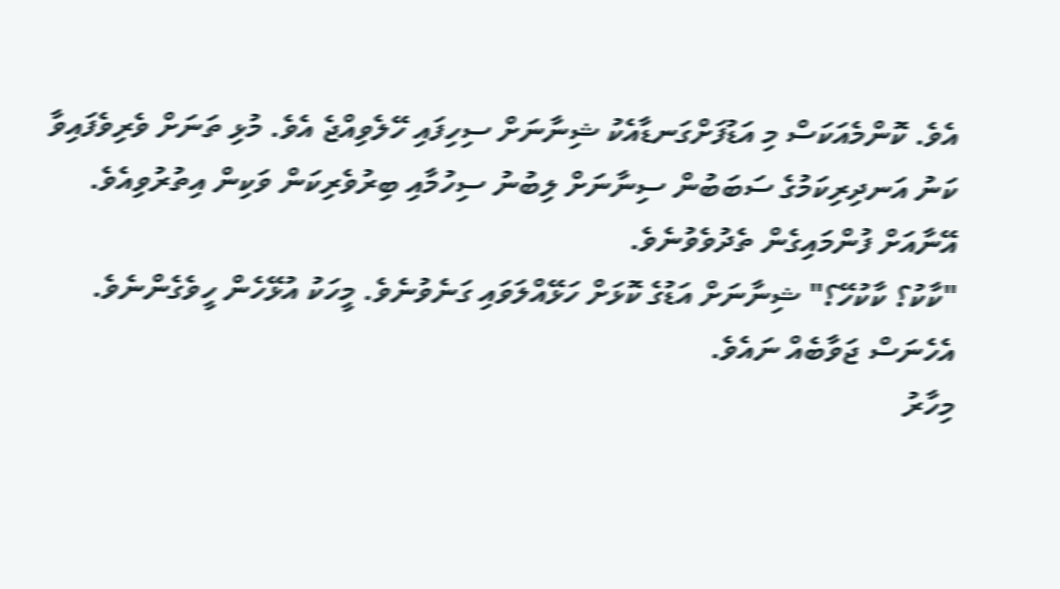އެވެ. ކޮންމެއަކަސް މި އަޑުފަށްގަނޑާއެކު ޝިނާނަށް ސިހިފައި ހޭލެވިއްޖެ އެވެ. މުޅި ތަނަށް ވެރިވެފައިވާ ކަނު އަނދިރިކަމުގެ ސަބަބުން ސިނާނަށް ލިބުނު ސިހުމާއި ބިރުވެރިކަން ވަކިން އިތުރުވިއެވެ. އޭނާއަށް ފުންމައިގެން ތެދުވެވުނެވެ.
"ކާކު؟ ކާކުހޭ؟" ޝިނާނަށް އަޑުގެ ކޮޅަށް ހަޅޭއްލަވައި ގަނެވުނެވެ. މީހަކު އުޅޭހެން ހީވެގެންނެވެ. އެހެނަސް ޖަވާބެއް ނައެވެ.
މިހާރު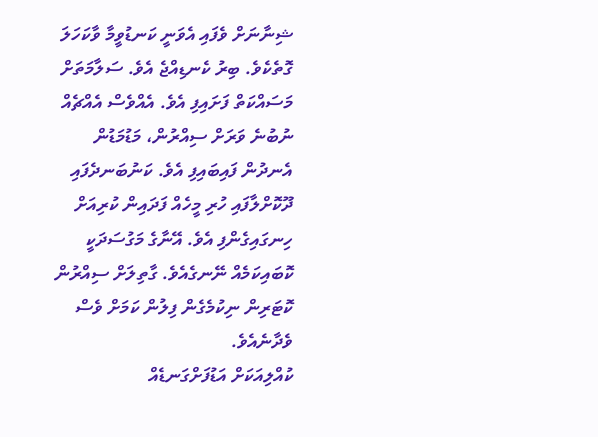ޝިނާނަށް ވެފައި އެވަނީ ކަނޑުވީމާ ވާކަހަލަ ގޮތެކެވެ. ބިރު ކެނޑިއްޖެ އެވެ. ސަލާމަތަށް މަސައްކަތް ފަށައިފި އެވެ. އެއްވެސް އެއްޗެއް ނުބުނެ ވަރަށް ސިއްރުން، މަޑުމަޑުން އެނދުން ފައިބައިފި އެވެ. ކަނުބަނދެފައި ދޫކޮށްލާފައި ހުރި މީހެއް ފަދައިން ކުރިއަށް ހިނގައިގެންފި އެވެ. އޭނާގެ މަގުސަދަކީ ކޮބައިކަމެއް ނޭނގެއެވެ. ގާތިލަށް ސިއްރުން ކޮޓަރިން ނިކުމެގެން ފިލުން ކަމަށް ވެސް ވެދާނެއެވެ.
ކުއްލިއަކަށް އަޑުފަށްގަނޑެއް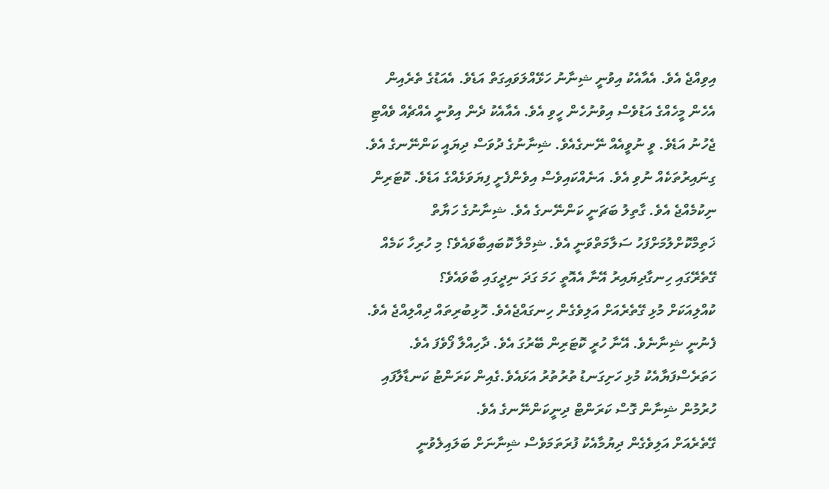އިވިއްޖެ އެވެ. އެއާއެކު އިވުނީ ޝިނާނު ހަޅޭއްލަވައިގަތް އަޑެވެ. އެއަޑުގެ ތެރެއިން އެހެން މީހެއްގެ އަޑުވެސް އިވުނުހެން ހީވި އެވެ. އެއާއެކު ދެން އިވުނީ އެއްޗެއް ވެއްޓި ޖެހުނު އަޑެވެ. ވީ ނުވީއެއް ނޭނގެއެވެ. ޝިނާނުގެ ދުވަސް ދިޔައީ ކަންނޭނގެ އެވެ.
ގިނައިރުތަކެއް ނުވި އެވެ. އަނެއްކައިވެސް އިވެންފެށީ ފިޔަވަޅެއްގެ އަޑެވެ. ކޮޓަރިން ނިކުމެއްޖެ އެވެ. ގާތިލު ބަޗަނީ ކަންނޭނގެ އެވެ. ޝިނާނުގެ ހަޔާތް ޚަތިމްކޮށްލުމަށްފަހު ސަލާމަތްވަނީ އެވެ. ޝިމްލާ ކޮބައިބާވައެވެ؟ މި ހުރިހާ ކަމެއް ގޭތެރޭގައި ހިނގާދިޔައިރު އޭނާ އެއޮތީ ހަމަ ގަދަ ނިދީގައި ބާވައެވެ؟
ކުއްލިއަކަށް މުޅި ގޭތެރެއަށް އަލިވެގެން ހިނގައްޖެއެވެ. ހޮޅިބުރިތައް ދިއްލިއްޖެ އެވެ. ފެނުނީ ޝިނާނެވެ. އޭނާ ހުރީ ކޮޓަރިން ބޭރުގަ އެވެ. ދާހިއްލާ ފޯވެފަ އެވެ. ހަތަރެސްފަޔާއެކު މުޅި ހަށިގަނޑު ތުރުތުރު އަޅައެވެ.ގެއިން ކަރަންޓު ކަނޑާލާފައި ހުރުމުން ޝިނާން ގޮސް ކަރަންޓް ދިނީކަންނޭނގެ އެވެ.
ގޭތެރެއަށް އަލިވެގެން ދިޔުމާއެކު ފުރަތަމަވެސް ޝިނާނަށް ބަލައިލެވުނީ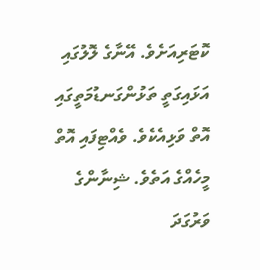ކޮޓަރިއަށެވެ. އޭނާގެ ލޮލުގައި އަޅައިގަތީ ތަޅުންގަނޑުމަތީގައި އޮތް ވަޅިއެކެވެ. ވެއްޓިފައި އޮތް މީހެއްގެ އަތެވެ. ޝިނާންގެ ވަރުގަދަ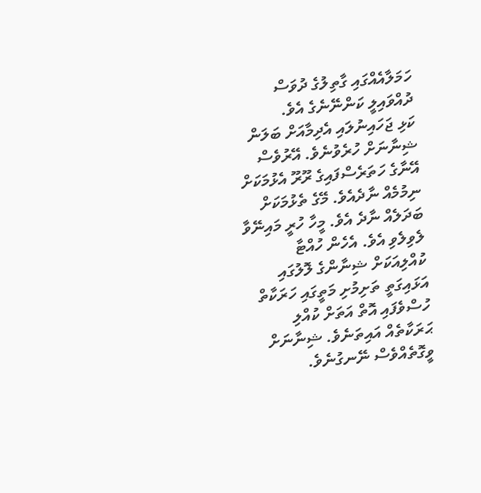ހަމަލާއެއްގައި ގާތިލުގެ ދުވަސް ދުއްވައިލީ ކަންނޭނެގެ އެވެ.
ކަޅި ޖަހައިނުލައި އެދިމާއަށް ބަލަން ޝިނާނަށް ހުރެވުނެވެ. އޭރުވެސް އޭނާގެ ހަތަރެސްފައިގެ ރޫރޫ އެޅުމަކަށް ނިމުމެއް ނާދެއެވެ. މޭގެ ތެޅުމަކަށް ބަދަލެއް ނާދެ އެވެ. މީހާ ހުރީ މައިނޭވާ ލެވިލެވި އެވެ. އެހެން ހުއްޓާ ކުއްލިއަކަށް ޝިނާންގެ ލޮލުގައި އަޅައިގަތީ ތަށިމުށި މަތީގައި ހަރަކާތް ހުސްވެފައި އޮތް އަތަށް ކުއްލި ޙަރަކާތެއް އައިތަނެވެ. ޝިނާނަށް ވީގޮތެއްވެސް ނޭނގުނެވެ.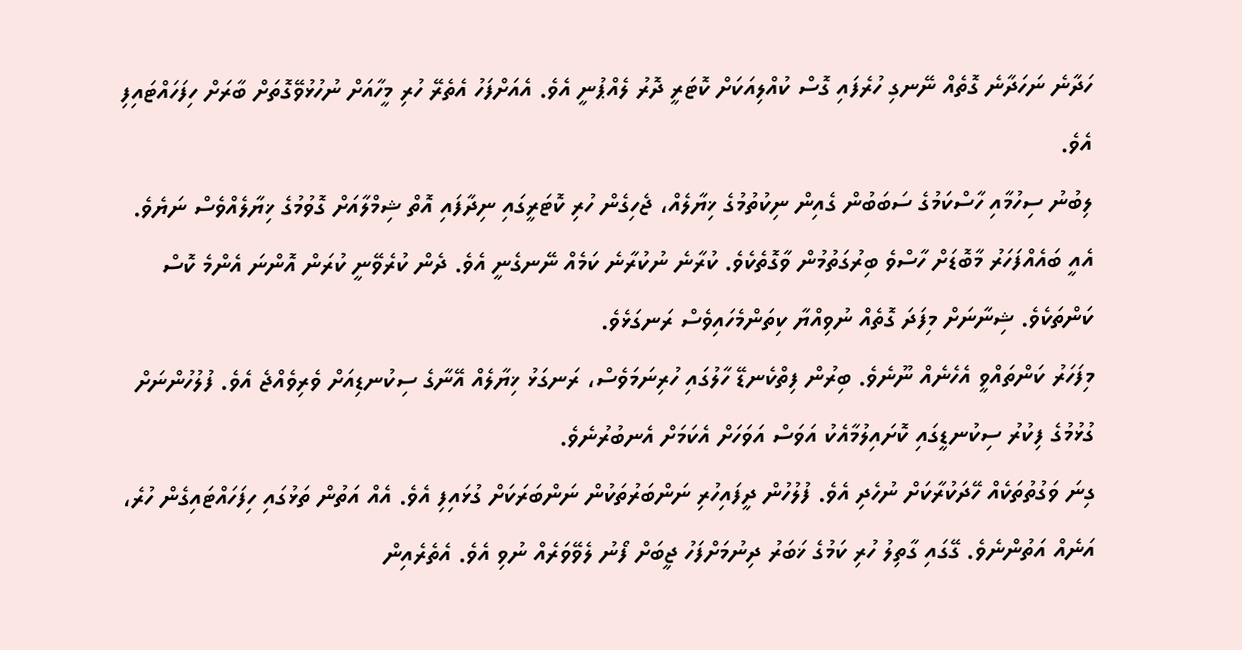ހަދާނެ ނަހަދާނެ ގޮތެއް ނޭނގި ހުރެފައި ގޮސް ކުއްލިއަކަށް ކޮޓަރީ ދޮރު ލެއްޕުނީ އެވެ. އެއަށްފަހު އެތެރޭ ހުރި މީހާއަށް ނުހުޅުވޭގޮތަށް ބާރަށް ހިފަހައްޓައިފި އެވެ.
ލިބުނު ސިހުމާއި ހާސްކަމުގެ ސަބަބުން ގެއިން ނިކުތުމުގެ ޚިޔާލެއް، ޖެހިގެން ހުރި ކޮޓަރީގައި ނިދާފައި އޮތް ޝިމްލާއަށް ގޮވުމުގެ ޚިޔާލެއްވެސް ނަޔެވެ. އެއީ ބައެއްފަހަރު މާބޮޑަށް ހާސްވެ ބިރުގަތުމުން ވާގޮތެކެވެ. ކުރާނެ ނުކުރާނެ ކަމެއް ނޭނގެނީ އެވެ. ދެން ކުރެވޭނީ ކުރަން އޮންނަ އެންމެ ކޮސް ކަންތަކެވެ. ޝިނާނަށް މިފަދަ ގޮތެއް ނުވިއްޔާ ކިތަންމެހައިވެސް ރަނގަޅެވެ.
މިފަހަރު ކަންތައްވީ އެހެނެއް ނޫނެވެ. ބިރުން ފިތްކެނޑޭ ހާލުގައި ހުރިނަމަވެސް، ރަނގަޅު ޚިޔާލެއް އޭނާގެ ސިކުނޑިއަށް ވެރިވެއްޖެ އެވެ. ފުލުހުންނަށް ގުޅުމުގެ ފިކުރު ސިކުނޑީގައި ކޮށައިލުމާއެކު އަވަސް އަވަހަށް އެކަމަށް އެނބުރުނެވެ.
ގިނަ ވަގުތުތަކެއް ހޭދަކުރާކަށް ނުހެދި އެވެ. ފުލުހުން ދީފައިހުރި ނަންބަރުތަކުން ނަންބަރަކަށް ގުޅައިފި އެވެ. އެއް އަތުން ތަޅުގައި ހިފަހައްޓައިގެން ހުރެ، އަނެއް އަތުންނެވެ. ގޭގައި ގާތިލު ހުރި ކަމުގެ ޚަބަރު ދިނުމަށްފަހު ޖީބަށް ފޯނު ލެވޭވަރެއް ނުވި އެވެ. އެތެރެއިން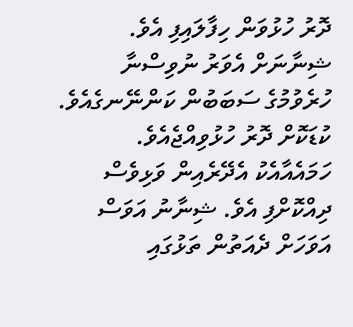ދޮރު ހުޅުވަން ހިފާލައިފި އެވެ. ޝިނާނަށް އެވަރު ނުވިސްނާ ހުރެވުމުގެ ސަބަބުން ކަންނޭނގެއެވެ. ކުޑަކޮށް ދޮރު ހުޅުވިއްޖެއެވެ. ހަމައެއާއެކު އެދޭރެއިން ވަޅިވެސް ދިއްކޮށްފި އެވެ. ޝިނާނު އަވަސް އަވަހަށް ދެއަތުން ތަޅުގައި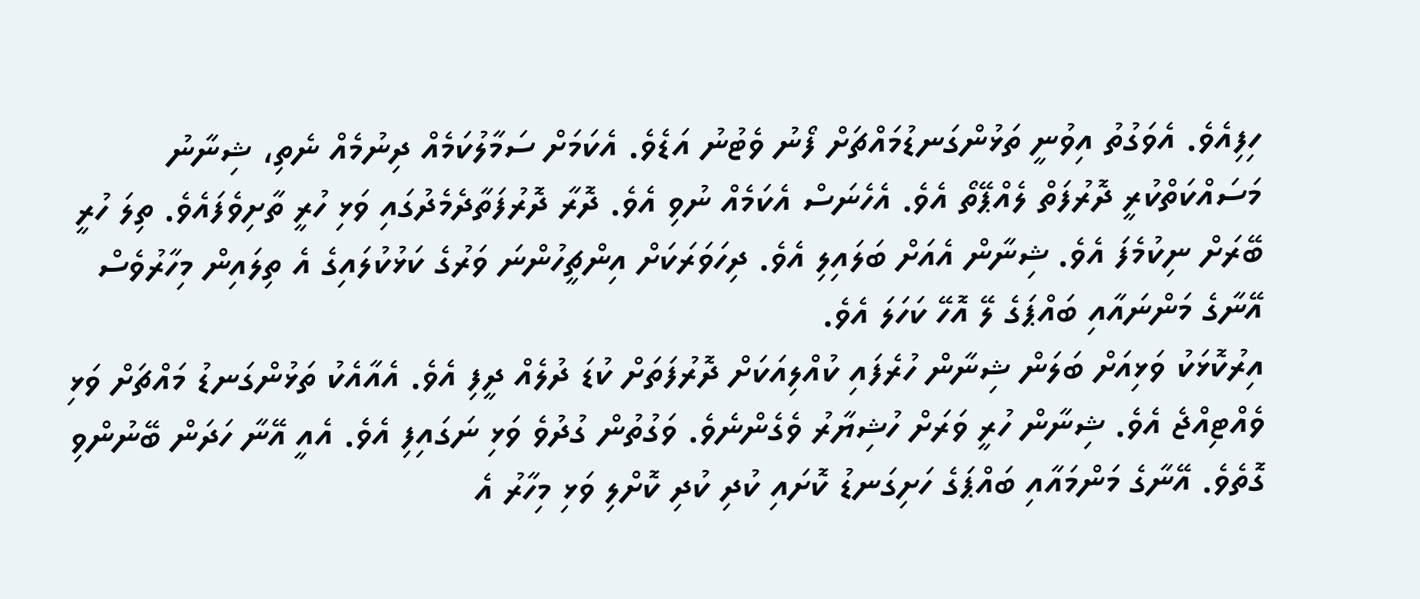ހިފިއެވެ. އެވަގުތު އިވުނީ ތަޅުންގަނޑުމައްޗަށް ފޯނު ވެޓުނު އަޑެވެ. އެކަމަށް ސަމާލުކަމެއް ދިނުމެއް ނެތި، ޝިނާނު މަސައްކަތްކުރީ ދޮރުފަތް ލެއްޕޭތޯ އެވެ. އެހެނަސް އެކަމެއް ނުވި އެވެ. ދޮރާ ދޮރުފަތާދެމެދުގައި ވަޅި ހުރީ ތާށިވެފައެވެ. ތިލަ ހުރީ ބޭރަށް ނިކުމެފަ އެވެ. ޝިނާން އެއަށް ބަލައިލި އެވެ. ދިހަވަރަކަށް އިންޗީހުންނަ ވަރުގެ ކަޅުކުލައިގެ އެ ތިލައިން މިހާރުވެސް އޭނާގެ މަންނައާއި ބައްޕަގެ ލޭ އޮހޭ ކަހަލަ އެވެ.
އިރުކޮޅަކު ވަޅިއަށް ބަލަން ޝިނާން ހުރެފައި ކުއްލިއަކަށް ދޮރުފަތަށް ކުޑަ ދުލެއް ދީފި އެވެ. އެއާއެކު ތަޅުންގަނޑު މައްޗަށް ވަޅި ވެއްޓިއްޖެ އެވެ. ޝިނާން ހުރީ ވަރަށް ހުޝިޔާރު ވެގެންނެވެ. ވަގުތުން ގުދުވެ ވަޅި ނަގައިފި އެވެ. އެއީ އޭނާ ހަދަން ބޭނުންވި ގޮތެވެ. އޭނާގެ މަންމައާއި ބައްޕަގެ ހަށިގަނޑު ކޮށައި ކުދި ކުދި ކޮށްލި ވަޅި މިހާރު އެ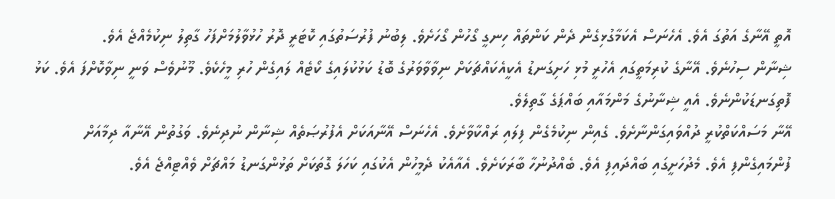އޮތީ އޭނާގެ އަތުގަ އެވެ. އެހެނަސް އެކަމާގުޅިގެން ދެން ކަންތައް ހިނގީ ގޯހުން ގޯހަށެވެ. ލިބުނު ފުރުސަތުގައި ކޮޓަރީ ދޮރު ހުޅުވާލުމަށްފަހު ގާތިލު ނިކުމެއްޖެ އެވެ.
ޝިނާން ސިހުނެވެ. އޭނާގެ ކުރިމަތީގައި އެހުރީ މުޅި ހަށިގަނޑު އެކީއެކައްޗަކަށް ނިވާވާވަރުގެ ބޮޑު ކަޅުކުލައިގެ ކޯޓެއް ލައިގެން ހުރި މީހެކެވެ. މޫނުވެސް ވަނީ ނިވާކޮށްފަ އެވެ. ކަޅު ފޮތިގަނޑަކުންނެވެ. އެއީ ޝިނާނުގެ މަންމައާއި ބައްޕަގެ ގާތިލެވެ.
އޭނާ މަސައްކަތްކުރީ ދުއްވައިގަންނާށެވެ. ގެއިން ނިކުމެގެން ފިލައި ރައްކާވާށެވެ. އެހެނަސް އޭނާއަކަށް އެފުރުޞަތެއް ޝިނާން ނުދިނެވެ. ވަގުތުން އޭނާއާ ދިމާއަށް ފުންމައިގެންފި އެވެ. މެދުހަށީގައި ބައްދައިފި އެވެ. ބެއްދުނުހާ ބާރަކަށެވެ. އެއާއެކު ދެމީހުން އެކުގައި ކަހަލަ ގޮތަކަށް ތަޅުންގަނޑު މައްޗަށް ވެއްޓިއްޖެ އެވެ.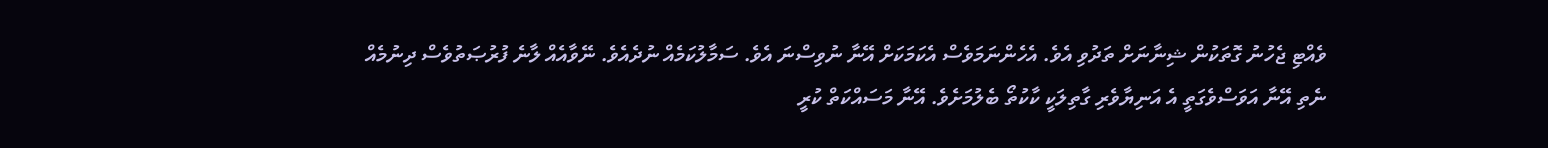ވެއްޓި ޖެހުނު ގޮތަކުން ޝިނާނަށް ތަދުވި އެވެ. އެހެންނަމަވެސް އެކަމަކަށް އޭނާ ނުވިސްނަ އެވެ. ސަމާލުކަމެއް ނުދެއެވެ. ނޭވާއެއް ލާނެ ފުރުޞަތުވެސް ދިނުމެއް ނެތި އޭނާ އަވަސްވެގަތީ އެ އަނިޔާވެރި ގާތިލަކީ ކާކުތޯ ބެލުމަށެވެ. އޭނާ މަސައްކަތް ކުރީ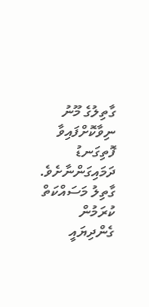ގާތިލުގެ މޫނު ނިވާކޮށްފައިވާ ފޮތިގަނޑު ދަމައިގަންނާށެވެ. ގާތިލު މަސައްކަތް ކުރަމުން ގެންދިޔައީ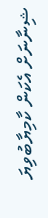ޝިނާނަށް އެކަން ކާމިޔާބުވިޔަ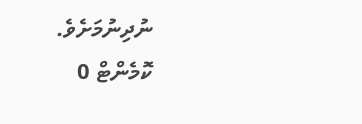ނުދިނުމަށެވެ.
ކޮމެންޓް 0